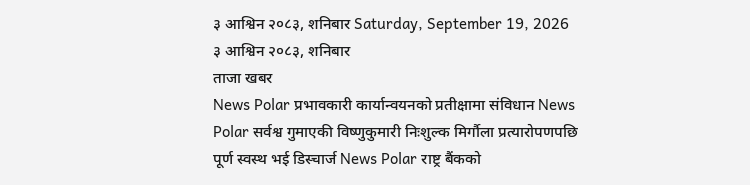३ आश्विन २०८३, शनिबार Saturday, September 19, 2026
३ आश्विन २०८३, शनिबार
ताजा खबर
News Polar प्रभावकारी कार्यान्वयनको प्रतीक्षामा संविधान News Polar सर्वश्व गुमाएकी विष्णुकुमारी निःशुल्क मिर्गौला प्रत्यारोपणपछि पूर्ण स्वस्थ भई डिस्चार्ज News Polar राष्ट्र बैंकको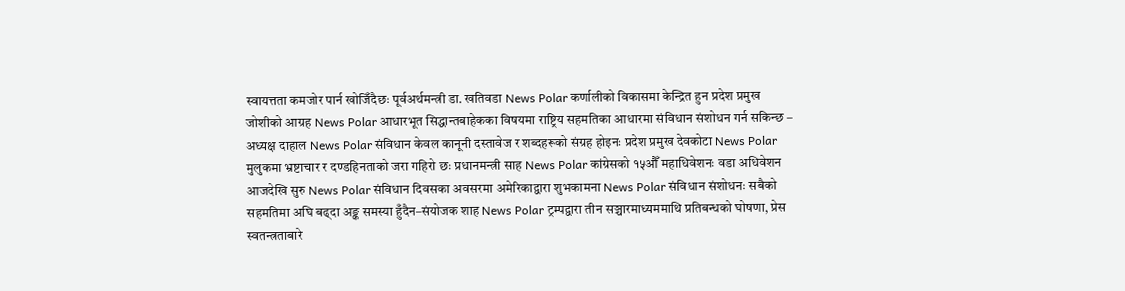स्वायत्तता कमजोर पार्न खोजिँदैछः पूर्वअर्थमन्त्री डा. खतिवडा News Polar कर्णालीको विकासमा केन्द्रित हुन प्रदेश प्रमुख जोशीको आग्रह News Polar आधारभूत सिद्धान्तबाहेकका विषयमा राष्ट्रिय सहमतिका आधारमा संविधान संशोधन गर्न सकिन्छ – अध्यक्ष दाहाल News Polar संविधान केवल कानूनी दस्तावेज र शब्दहरूको संग्रह होइनः प्रदेश प्रमुख देवकोटा News Polar मुलुकमा भ्रष्टाचार र दण्डहिनताको जरा गहिरो छः प्रधानमन्त्री साह News Polar कांग्रेसको १५औँ महाधिवेशनः वडा अधिवेशन आजदेखि सुरु News Polar संविधान दिवसका अवसरमा अमेरिकाद्वारा शुभकामना News Polar संविधान संशोधनः सबैको सहमतिमा अघि बढ्दा अङ्क समस्या हुँदैन–संयोजक शाह News Polar ट्रम्पद्वारा तीन सञ्चारमाध्यममाथि प्रतिबन्धको घोषणा, प्रेस स्वतन्त्रताबारे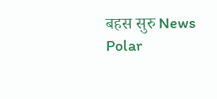बहस सुरु News Polar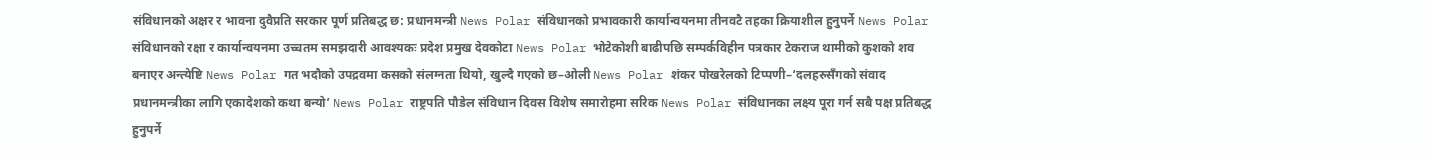संविधानको अक्षर र भावना दुवैप्रति सरकार पूर्ण प्रतिबद्ध छ: प्रधानमन्त्री News Polar संविधानको प्रभावकारी कार्यान्वयनमा तीनवटै तहका क्रियाशील हुनुपर्ने News Polar संविधानको रक्षा र कार्यान्वयनमा उच्चतम समझदारी आवश्यकः प्रदेश प्रमुख देवकोटा News Polar भोटेकोशी बाढीपछि सम्पर्कविहीन पत्रकार टेकराज थामीको कुशको शव बनाएर अन्त्येष्टि News Polar गत भदौको उपद्रवमा कसको संलग्नता थियो, खुल्दै गएको छ–ओली News Polar शंकर पोखरेलको टिप्पणी–‘दलहरुसँगको संवाद प्रधानमन्त्रीका लागि एकादेशको कथा बन्यो’ News Polar राष्ट्रपति पौडेल संविधान दिवस विशेष समारोहमा सरिक News Polar संविधानका लक्ष्य पूरा गर्न सबै पक्ष प्रतिबद्ध हुनुपर्ने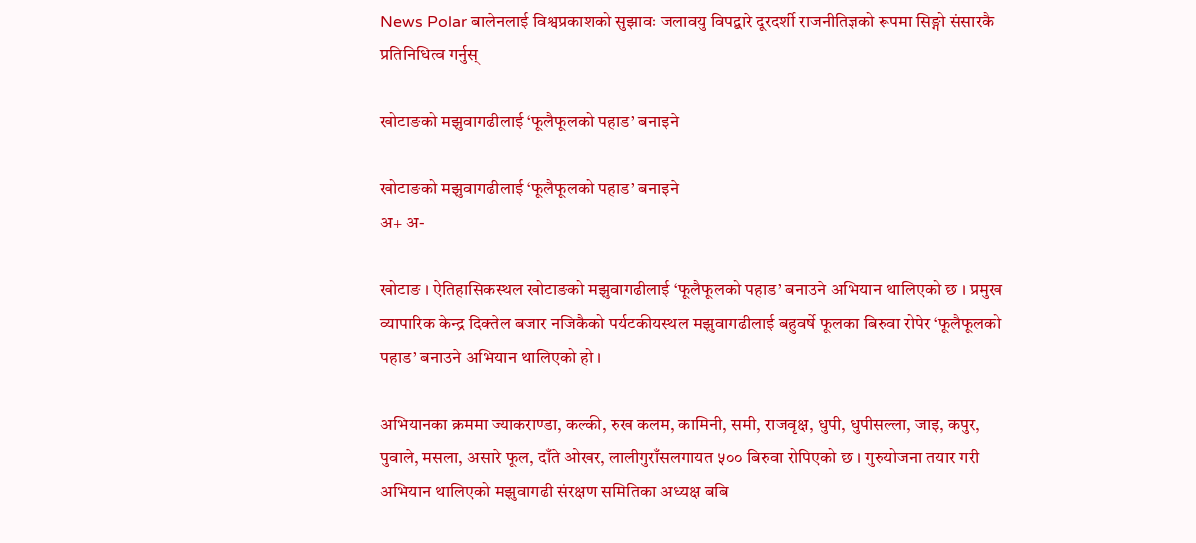News Polar बालेनलाई विश्वप्रकाशको सुझावः जलावयु विपद्बारे दूरदर्शी राजनीतिज्ञको रूपमा सिङ्गो संसारकै प्रतिनिधित्व गर्नुस्

खोटाङको मझुवागढीलाई ‘फूलैफूलको पहाड’ बनाइने

खोटाङको मझुवागढीलाई ‘फूलैफूलको पहाड’ बनाइने
अ+ अ-

खोटाङ । ऐतिहासिकस्थल खोटाङको मझुवागढीलाई ‘फूलैफूलको पहाड’ बनाउने अभियान थालिएको छ । प्रमुख व्यापारिक केन्द्र दिक्तेल बजार नजिकैको पर्यटकीयस्थल मझुवागढीलाई बहुवर्षे फूलका बिरुवा रोपेर ‘फूलैफूलको पहाड’ बनाउने अभियान थालिएको हो ।

अभियानका क्रममा ज्याकराण्डा, कल्की, रुख कलम, कामिनी, समी, राजवृक्ष, धुपी, धुपीसल्ला, जाइ, कपुर, पुवाले, मसला, असारे फूल, दाँते ओखर, लालीगुराँसलगायत ५०० बिरुवा रोपिएको छ । गुरुयोजना तयार गरी अभियान थालिएको मझुवागढी संरक्षण समितिका अध्यक्ष बबि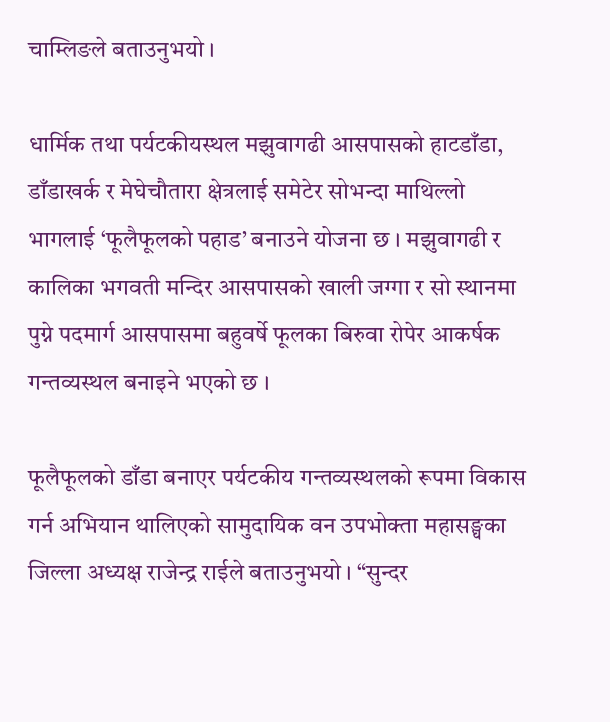चाम्लिङले बताउनुभयो ।

धार्मिक तथा पर्यटकीयस्थल मझुवागढी आसपासको हाटडाँडा, डाँडाखर्क र मेघेचौतारा क्षेत्रलाई समेटेर सोभन्दा माथिल्लो भागलाई ‘फूलैफूलको पहाड’ बनाउने योजना छ । मझुवागढी र कालिका भगवती मन्दिर आसपासको खाली जग्गा र सो स्थानमा पुग्ने पदमार्ग आसपासमा बहुवर्षे फूलका बिरुवा रोपेर आकर्षक गन्तव्यस्थल बनाइने भएको छ ।

फूलैफूलको डाँडा बनाएर पर्यटकीय गन्तव्यस्थलको रूपमा विकास गर्न अभियान थालिएको सामुदायिक वन उपभोक्ता महासङ्घका जिल्ला अध्यक्ष राजेन्द्र राईले बताउनुभयो । “सुन्दर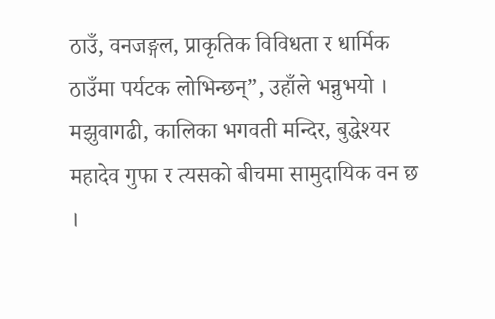ठाउँ, वनजङ्गल, प्राकृतिक विविधता र धार्मिक ठाउँमा पर्यटक लोभिन्छन्”, उहाँले भन्नुभयो । मझुवागढी, कालिका भगवती मन्दिर, बुद्धेश्यर महादेव गुफा र त्यसको बीचमा सामुदायिक वन छ ।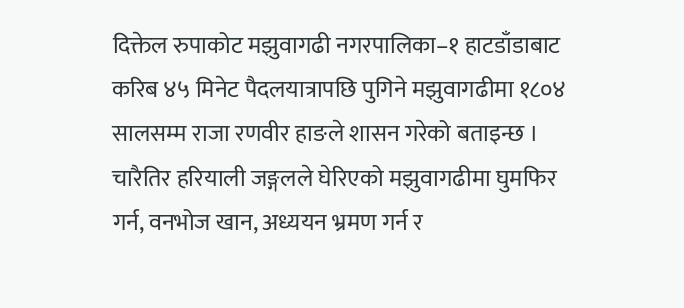दिक्तेल रुपाकोट मझुवागढी नगरपालिका–१ हाटडाँडाबाट करिब ४५ मिनेट पैदलयात्रापछि पुगिने मझुवागढीमा १८०४ सालसम्म राजा रणवीर हाङले शासन गरेको बताइन्छ । चारैतिर हरियाली जङ्गलले घेरिएको मझुवागढीमा घुमफिर गर्न, वनभोज खान, अध्ययन भ्रमण गर्न र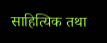साहित्यिक तथा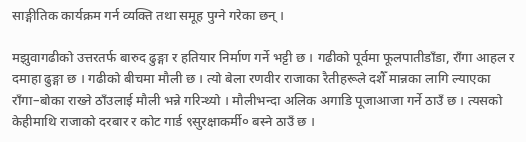साङ्गीतिक कार्यक्रम गर्न व्यक्ति तथा समूह पुग्ने गरेका छन् ।

मझुवागढीको उत्तरतर्फ बारुद ढुङ्गा र हतियार निर्माण गर्ने भट्टी छ । गढीको पूर्वमा फूलपातीडाँडा, राँगा आहल र दमाहा ढुङ्गा छ । गढीको बीचमा मौली छ । त्यो बेला रणवीर राजाका रैतीहरूले दशैँ मान्नका लागि ल्याएका राँगा–बोका राख्ने ठाँउलाई मौली भन्ने गरिन्थ्यो । मौलीभन्दा अलिक अगाडि पूजाआजा गर्ने ठाउँ छ । त्यसको केहीमाथि राजाको दरबार र कोट गार्ड ९सुरक्षाकर्मी० बस्ने ठाउँ छ ।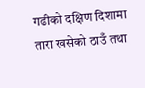गढीको दक्षिण दिशामा तारा खसेको ठाउँ तथा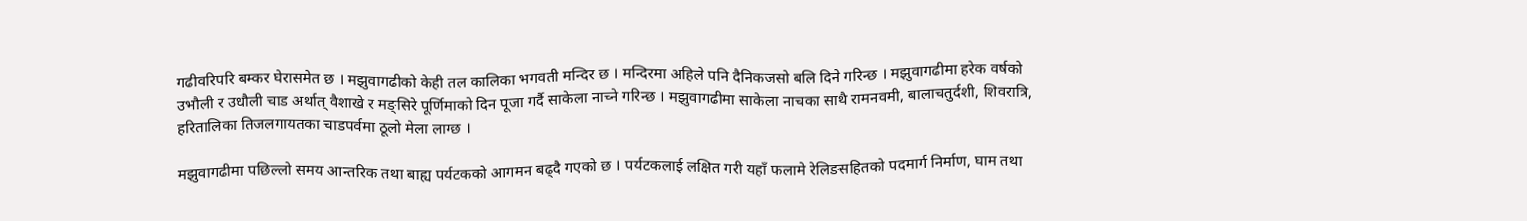गढीवरिपरि बम्कर घेरासमेत छ । मझुवागढीको केही तल कालिका भगवती मन्दिर छ । मन्दिरमा अहिले पनि दैनिकजसो बलि दिने गरिन्छ । मझुवागढीमा हरेक वर्षको उभौली र उधौली चाड अर्थात् वैशाखे र मङ्सिरे पूर्णिमाको दिन पूजा गर्दै साकेला नाच्ने गरिन्छ । मझुवागढीमा साकेला नाचका साथै रामनवमी, बालाचतुर्दशी, शिवरात्रि, हरितालिका तिजलगायतका चाडपर्वमा ठूलो मेला लाग्छ ।

मझुवागढीमा पछिल्लो समय आन्तरिक तथा बाह्य पर्यटकको आगमन बढ्दै गएको छ । पर्यटकलाई लक्षित गरी यहाँ फलामे रेलिङसहितको पदमार्ग निर्माण, घाम तथा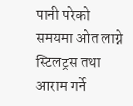पानी परेको समयमा ओत लाग्ने स्टिलट्रस तथा आराम गर्ने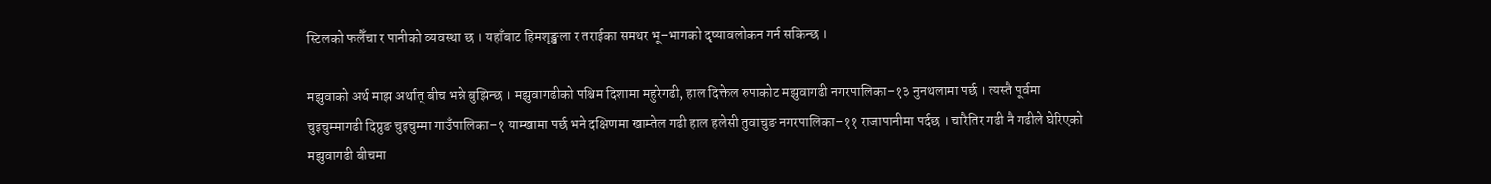स्टिलको फलैँचा र पानीको व्यवस्था छ । यहाँबाट हिमशृङ्खला र तराईका समथर भू–भागको दृष्यावलोकन गर्न सकिन्छ ।

मझुवाको अर्थ माझ अर्थात् बीच भन्ने बुझिन्छ । मझुवागढीको पश्चिम दिशामा महुरेगढी, हाल दिक्तेल रुपाकोट मझुवागढी नगरपालिका–१३ नुनथलामा पर्छ । त्यस्तै पूर्वमा चुइचुम्मागढी दिप्रुङ चुइचुम्मा गाउँपालिका–१ याम्खामा पर्छ भने दक्षिणमा खाम्तेल गढी हाल हलेसी तुवाचुङ नगरपालिका–११ राजापानीमा पर्दछ । चारैतिर गढी नै गढीले घेरिएको मझुवागढी बीचमा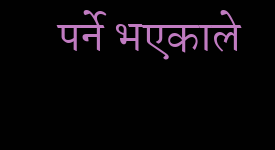पर्ने भएकाले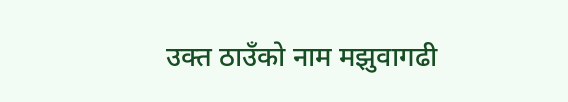उक्त ठाउँको नाम मझुवागढी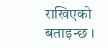राखिएको बताइन्छ ।